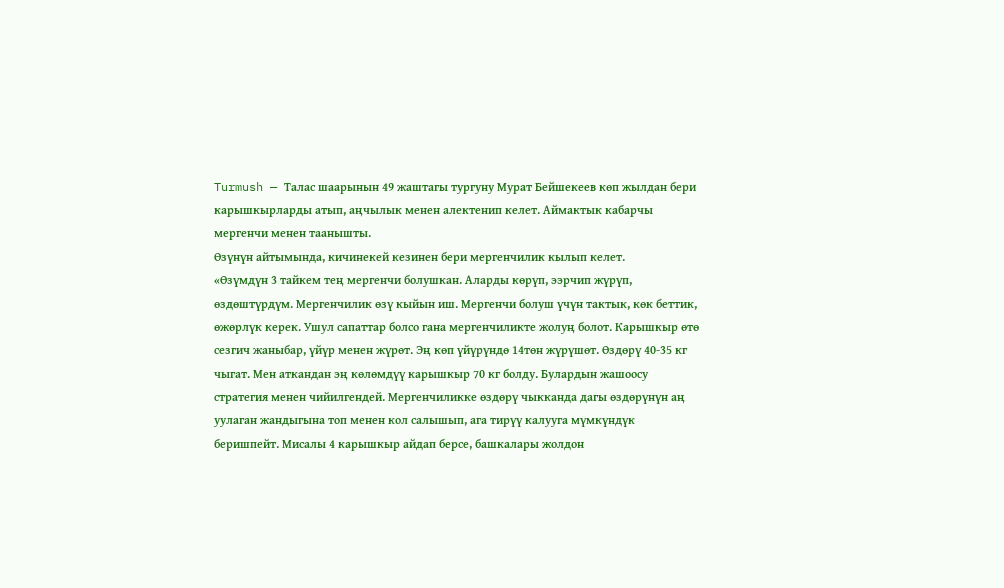Turmush — Талас шаарынын 49 жаштагы тургуну Мурат Бейшекеев көп жылдан бери карышкырларды атып, аңчылык менен алектенип келет. Аймактык кабарчы мергенчи менен таанышты.
Өзүнүн айтымында, кичинекей кезинен бери мергенчилик кылып келет.
«Өзүмдүн 3 тайкем тең мергенчи болушкан. Аларды көрүп, ээрчип жүрүп, өздөштүрдүм. Мергенчилик өзү кыйын иш. Мергенчи болуш үчүн тактык, көк беттик, өжөрлүк керек. Ушул сапаттар болсо гана мергенчиликте жолуң болот. Карышкыр өтө сезгич жаныбар, үйүр менен жүрөт. Эң көп үйүрүндө 14төн жүрүшөт. Өздөрү 40-35 кг чыгат. Мен аткандан эң көлөмдүү карышкыр 70 кг болду. Булардын жашоосу стратегия менен чийилгендей. Мергенчиликке өздөрү чыкканда дагы өздөрүнүн аң уулаган жандыгына топ менен кол салышып, ага тирүү калууга мүмкүндүк беришпейт. Мисалы 4 карышкыр айдап берсе, башкалары жолдон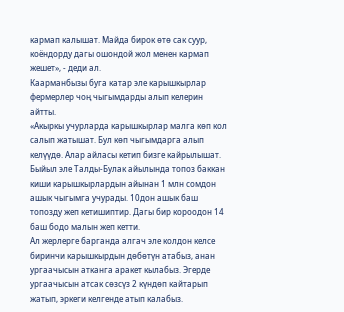кармап калышат. Майда бирок өтө сак суур, коёндорду дагы ошондой жол менен кармап жешет», - деди ал.
Каарманбызы буга катар эле карышкырлар фермерлер чоң чыгымдарды алып келерин айтты.
«Акыркы учурларда карышкырлар малга көп кол салып жатышат. Бул көп чыгымдарга алып келүүдө. Алар айласы кетип бизге кайрылышат. Быйыл эле Талды-Булак айылында топоз баккан киши карышкырлардын айынан 1 млн сомдон ашык чыгымга учурады. 10дон ашык баш топозду жеп кетишиптир. Дагы бир короодон 14 баш бодо малын жеп кетти.
Ал жерлерге барганда алгач эле колдон келсе биринчи карышкырдын дөбөтүн атабыз, анан ургаачысын атканга аракет кылабыз. Эгерде ургаачысын атсак сөзсүз 2 күндөп кайтарып жатып, эркеги келгенде атып калабыз.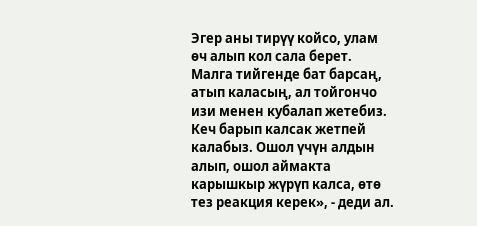Эгер аны тирүү койсо, улам өч алып кол сала берет. Малга тийгенде бат барсаң, атып каласың, ал тойгончо изи менен кубалап жетебиз. Кеч барып калсак жетпей калабыз. Ошол үчүн алдын алып, ошол аймакта карышкыр жүрүп калса, өтө тез реакция керек», - деди ал.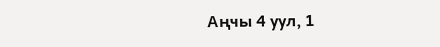Аңчы 4 уул, 1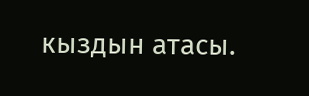кыздын атасы.